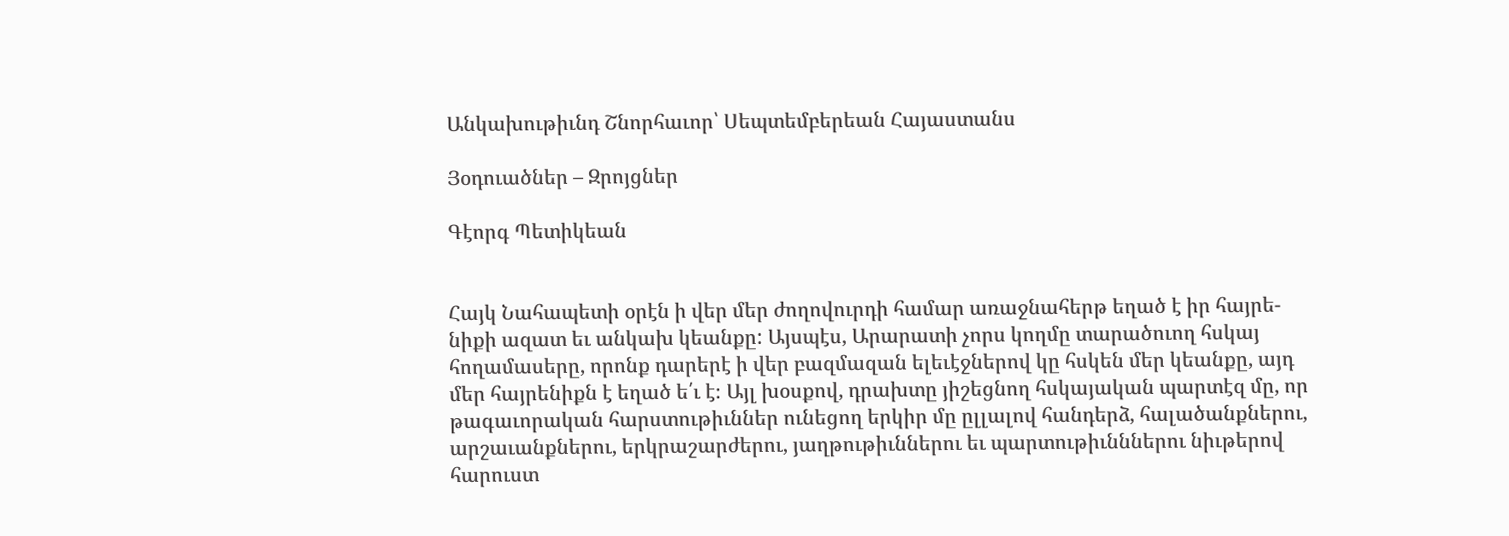Անկախութիւնդ Շնորհաւոր՝ Սեպտեմբերեան Հայաստանս

Յօդուածներ – Զրոյցներ

Գէորգ Պետիկեան


Հայկ Նահապետի օրէն ի վեր մեր ժողովուրդի համար առաջնահերթ եղած է իր հայրե-նիքի ազատ եւ անկախ կեանքը: Այսպէս, Արարատի չորս կողմը տարածուող հսկայ հողամասերը, որոնք դարերէ ի վեր բազմազան ելեւէջներով կը հսկեն մեր կեանքը, այդ մեր հայրենիքն է եղած ե՛ւ է։ Այլ խօսքով, դրախտը յիշեցնող հսկայական պարտէզ մը, որ թագաւորական հարստութիւններ ունեցող երկիր մը ըլլալով հանդերձ, հալածանքներու, արշաւանքներու, երկրաշարժերու, յաղթութիւններու եւ պարտութիւնններու նիւթերով հարուստ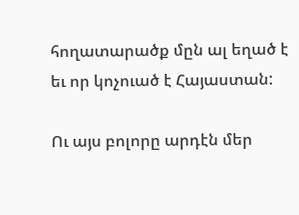հողատարածք մըն ալ եղած է եւ որ կոչուած է Հայաստան:

Ու այս բոլորը արդէն մեր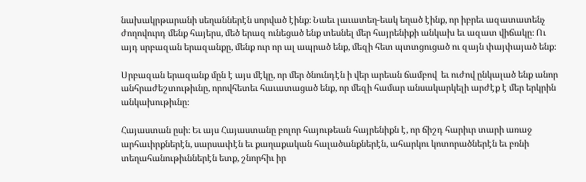նախակրթարանի սեղաններէն սորված էինք։ Նաեւ լաւատեղ-եակ եղած էինք, որ իբրեւ ազատատենչ ժողովուրդ մենք հայերս, մեծ երազ ունեցած ենք տեսնել մեր հայրենիքի անկախ եւ ազատ վիճակը։ Ու այդ սրբազան երազանքը, մենք ուր որ ալ ապրած ենք, մեզի հետ պտտցուցած ու զայն փայփայած ենք։

Սրբազան երազանք մըն է այս մէկը, որ մեր ծնունդէն ի վեր արեան ճամբով  եւ ուժով ընկալած ենք անոր անհրաժեշտութիւնը, որովհետեւ հաւատացած ենք, որ մեզի համար անսակարկելի արժէք է մեր երկրին անկախութիւնը։

Հայաստան ըսի։ Եւ այս Հայաստանը բոլոր հայութեան հայրենիքն է, որ ճիշդ հարիւր տարի առաջ արհաւիրքներէն, սարսափէն եւ քաղաքական հալածանքներէն, ահարկու կոտորածներէն եւ բռնի տեղահանութիւններէն ետք, շնորհիւ իր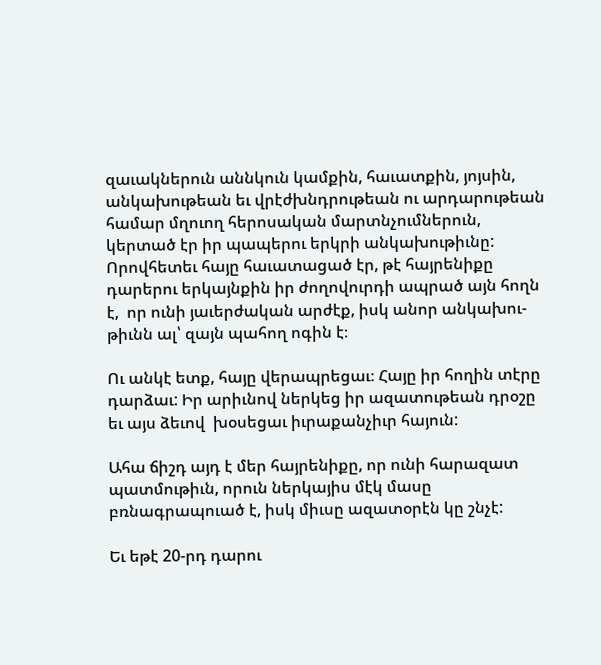զաւակներուն աննկուն կամքին, հաւատքին, յոյսին, անկախութեան եւ վրէժխնդրութեան ու արդարութեան համար մղուող հերոսական մարտնչումներուն, կերտած էր իր պապերու երկրի անկախութիւնը: Որովհետեւ հայը հաւատացած էր, թէ հայրենիքը դարերու երկայնքին իր ժողովուրդի ապրած այն հողն է,  որ ունի յաւերժական արժէք, իսկ անոր անկախու-թիւնն ալ՝ զայն պահող ոգին է։

Ու անկէ ետք, հայը վերապրեցաւ։ Հայը իր հողին տէրը դարձաւ: Իր արիւնով ներկեց իր ազատութեան դրօշը եւ այս ձեւով  խօսեցաւ իւրաքանչիւր հայուն:

Ահա ճիշդ այդ է մեր հայրենիքը, որ ունի հարազատ պատմութիւն, որուն ներկայիս մէկ մասը բռնագրապուած է, իսկ միւսը ազատօրէն կը շնչէ:

Եւ եթէ 20-րդ դարու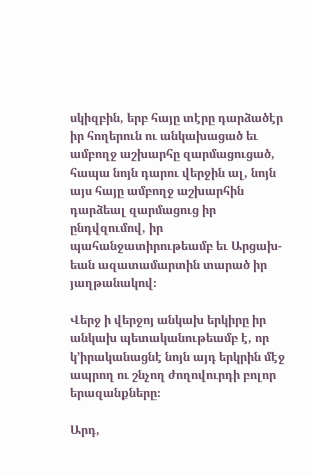սկիզբին, երբ հայը տէրը դարձածէր իր հողերուն ու անկախացած եւ ամբողջ աշխարհը զարմացուցած, հապա նոյն դարու վերջին ալ, նոյն այս հայը ամբողջ աշխարհին դարձեալ զարմացուց իր ընդվզումով, իր պահանջատիրութեամբ եւ Արցախ-եան ազատամարտին տարած իր յաղթանակով։

Վերջ ի վերջոյ անկախ երկիրը իր անկախ պետականութեամբ է, որ կ՚իրականացնէ նոյն այդ երկրին մէջ ապրող ու շնչող ժողովուրդի բոլոր երազանքները։

Արդ,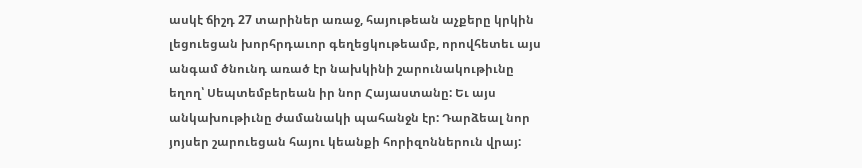ասկէ ճիշդ 27 տարիներ առաջ, հայութեան աչքերը կրկին լեցուեցան խորհրդաւոր գեղեցկութեամբ, որովհետեւ այս անգամ ծնունդ առած էր նախկինի շարունակութիւնը եղող՝ Սեպտեմբերեան իր նոր Հայաստանը: Եւ այս անկախութիւնը ժամանակի պահանջն էր: Դարձեալ նոր յոյսեր շարուեցան հայու կեանքի հորիզոններուն վրայ: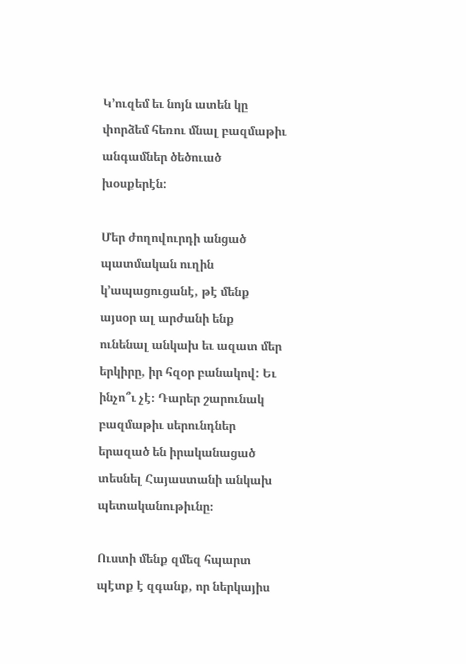Կ’ուզեմ եւ նոյն ատեն կը փորձեմ հեռու մնալ բազմաթիւ անգամներ ծեծուած խօսքերէն:

Մեր ժողովուրդի անցած պատմական ուղին կ’ապացուցանէ, թէ մենք այսօր ալ արժանի ենք ունենալ անկախ եւ ազատ մեր երկիրը, իր հզօր բանակով: Եւ ինչո՞ւ չէ։ Դարեր շարունակ բազմաթիւ սերունդներ երազած են իրականացած տեսնել Հայաստանի անկախ պետականութիւնը։

Ուստի մենք զմեզ հպարտ պէտք է զգանք, որ ներկայիս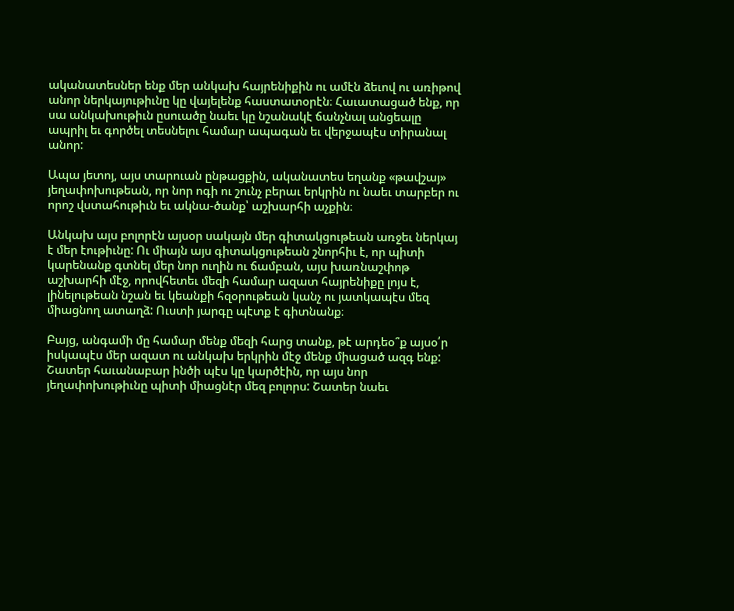ականատեսներ ենք մեր անկախ հայրենիքին ու ամէն ձեւով ու առիթով անոր ներկայութիւնը կը վայելենք հաստատօրէն։ Հաւատացած ենք, որ սա անկախութիւն ըսուածը նաեւ կը նշանակէ ճանչնալ անցեալը ապրիլ եւ գործել տեսնելու համար ապագան եւ վերջապէս տիրանալ անոր:

Ապա յետոյ, այս տարուան ընթացքին, ականատես եղանք «թավշայ» յեղափոխութեան, որ նոր ոգի ու շունչ բերաւ երկրին ու նաեւ տարբեր ու որոշ վստահութիւն եւ ակնա-ծանք՝ աշխարհի աչքին։

Անկախ այս բոլորէն այսօր սակայն մեր գիտակցութեան առջեւ ներկայ է մեր էութիւնը: Ու միայն այս գիտակցութեան շնորհիւ է, որ պիտի կարենանք գտնել մեր նոր ուղին ու ճամբան, այս խառնաշփոթ աշխարհի մէջ, որովհետեւ մեզի համար ազատ հայրենիքը լոյս է, լինելութեան նշան եւ կեանքի հզօրութեան կանչ ու յատկապէս մեզ միացնող ատաղձ: Ուստի յարգը պէտք է գիտնանք։

Բայց, անգամի մը համար մենք մեզի հարց տանք, թէ արդեօ՞ք այսօ՛ր իսկապէս մեր ազատ ու անկախ երկրին մէջ մենք միացած ազգ ենք: Շատեր հաւանաբար ինծի պէս կը կարծէին, որ այս նոր յեղափոխութիւնը պիտի միացնէր մեզ բոլորս: Շատեր նաեւ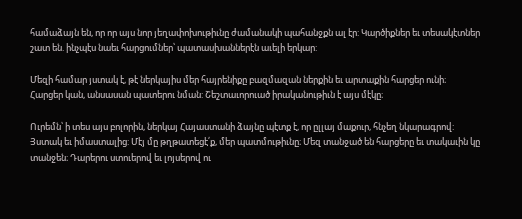համաձայն են, որ որ այս նոր յեղափոխութիւնը ժամանակի պահանջքն ալ էր: Կարծիքներ եւ տեսակէտներ շատ են. ինչպէս նաեւ հարցումներ՝ պատասխաններէն աւելի երկար:

Մեզի համար յստակ է, թէ ներկայիս մեր հայրենիքը բազմազան ներքին եւ արտաքին հարցեր ունի։ Հարցեր կան, անսասան պատերու նման: Շեշտաւորուած իրականութիւն է այս մէկը։

Ուրեմն՝ ի տես այս բոլորին, ներկայ Հայաստանի ձայնը պէտք է, որ ըլլայ մաքուր, հնչեղ նկարագրով: Յստակ եւ իմաստալից: Մէյ մը թղթատեցէ՛ք, մեր պատմութիւնը։ Մեզ տանջած են հարցերը եւ տակաւին կը տանջեն։ Դարերու ստուերով եւ լոյսերով ու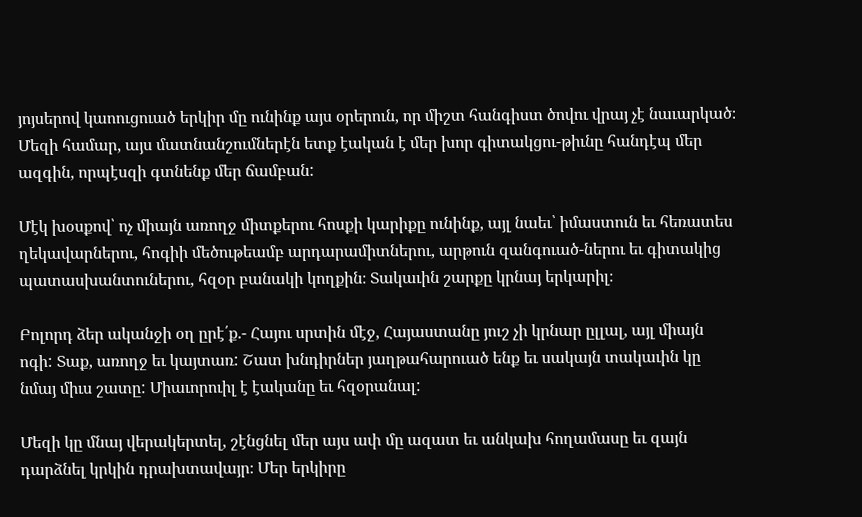յոյսերով կաոուցուած երկիր մը ունինք այս օրերուն, որ միշտ հանգիստ ծովու վրայ չէ նաւարկած։ Մեզի համար, այս մատնանշումներէն ետք էական է մեր խոր գիտակցու-թիւնը հանդէպ մեր ազգին, որպէսզի գտնենք մեր ճամբան:

Մէկ խօսքով՝ ոչ միայն առողջ միտքերու հոսքի կարիքը ունինք, այլ նաեւ՝ իմաստուն եւ հեռատես ղեկավարներու, հոգիի մեծութեամբ արդարամիտներու, արթուն զանգուած-ներու եւ գիտակից պատասխանտուներու, հզօր բանակի կողքին։ Տակաւին շարքը կրնայ երկարիլ։

Բոլորդ ձեր ականջի օղ ըրէ՛ք.- Հայու սրտին մէջ, Հայաստանը յուշ չի կրնար ըլլալ, այլ միայն ոգի: Տաք, առողջ եւ կայտառ: Շատ խնդիրներ յաղթահարուած ենք եւ սակայն տակաւին կը նմայ միւս շատը: Միաւորուիլ է էականը եւ հզօրանալ:

Մեզի կը մնայ վերակերտել, շէնցնել մեր այս ափ մը ազատ եւ անկախ հողամասը եւ զայն դարձնել կրկին դրախտավայր։ Մեր երկիրը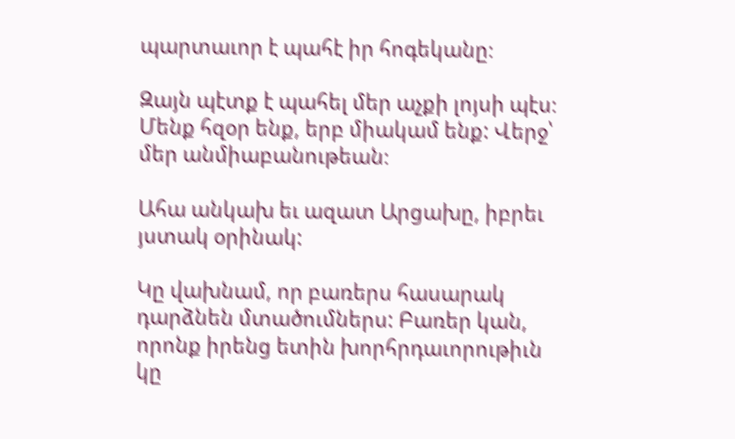պարտաւոր է պահէ իր հոգեկանը։

Զայն պէտք է պահել մեր աչքի լոյսի պէս։ Մենք հզօր ենք, երբ միակամ ենք: Վերջ՝ մեր անմիաբանութեան։

Ահա անկախ եւ ազատ Արցախը, իբրեւ յստակ օրինակ:

Կը վախնամ, որ բառերս հասարակ դարձնեն մտածումներս: Բառեր կան, որոնք իրենց ետին խորհրդաւորութիւն կը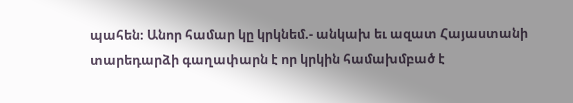պահեն։ Անոր համար կը կրկնեմ.- անկախ եւ ազատ Հայաստանի տարեդարձի գաղափարն է որ կրկին համախմբած է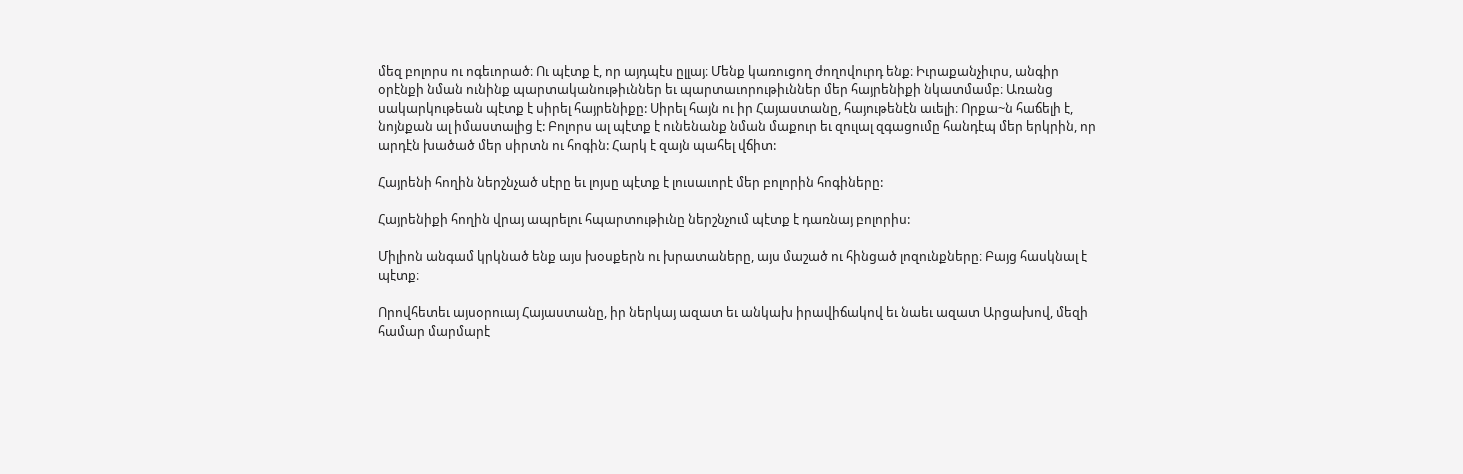մեզ բոլորս ու ոգեւորած։ Ու պէտք է, որ այդպէս ըլլայ։ Մենք կառուցող ժողովուրդ ենք։ Իւրաքանչիւրս, անգիր օրէնքի նման ունինք պարտականութիւններ եւ պարտաւորութիւններ մեր հայրենիքի նկատմամբ։ Առանց սակարկութեան պէտք է սիրել հայրենիքը: Սիրել հայն ու իր Հայաստանը, հայութենէն աւելի։ Որքա~ն հաճելի է, նոյնքան ալ իմաստալից է: Բոլորս ալ պէտք է ունենանք նման մաքուր եւ զուլալ զգացումը հանդէպ մեր երկրին, որ արդէն խածած մեր սիրտն ու հոգին: Հարկ է զայն պահել վճիտ:

Հայրենի հողին ներշնչած սէրը եւ լոյսը պէտք է լուսաւորէ մեր բոլորին հոգիները:

Հայրենիքի հողին վրայ ապրելու հպարտութիւնը ներշնչում պէտք է դառնայ բոլորիս:

Միլիոն անգամ կրկնած ենք այս խօսքերն ու խրատաները, այս մաշած ու հինցած լոզունքները։ Բայց հասկնալ է պէտք։

Որովհետեւ այսօրուայ Հայաստանը, իր ներկայ ազատ եւ անկախ իրավիճակով եւ նաեւ ազատ Արցախով, մեզի համար մարմարէ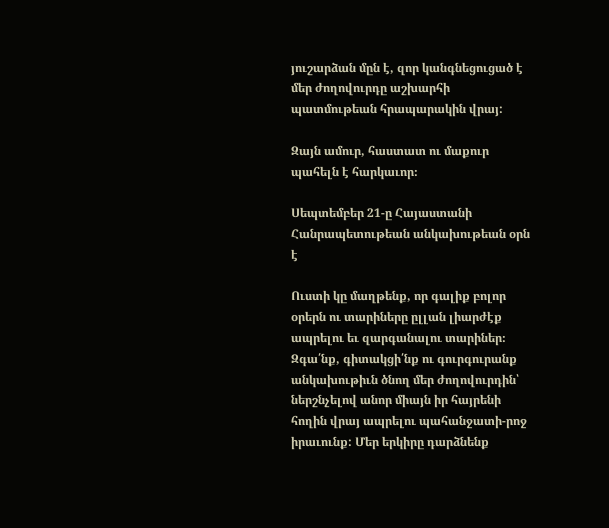յուշարձան մըն է, զոր կանգնեցուցած է մեր ժողովուրդը աշխարհի պատմութեան հրապարակին վրայ:

Զայն ամուր, հաստատ ու մաքուր պահելն է հարկաւոր։

Սեպտեմբեր 21-ը Հայաստանի Հանրապետութեան անկախութեան օրն է

Ուստի կը մաղթենք, որ գալիք բոլոր օրերն ու տարիները ըլլան լիարժէք ապրելու եւ զարգանալու տարիներ։ Զգա՛նք, գիտակցի՛նք ու գուրգուրանք անկախութիւն ծնող մեր ժողովուրդին՝ ներշնչելով անոր միայն իր հայրենի հողին վրայ ապրելու պահանջատի-րոջ իրաւունք: Մեր երկիրը դարձնենք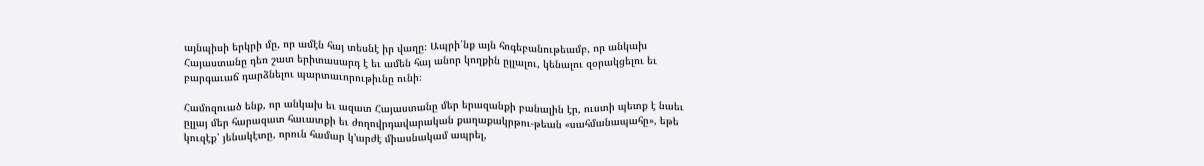այնպիսի երկրի մը, որ ամէն հայ տեսնէ իր վաղը։ Ապրի՛նք այն հոգեբանութեամբ, որ անկախ Հայաստանը դեռ շատ երիտասարդ է եւ ամեն հայ անոր կողքին ըլլալու, կենալու զօրակցելու եւ բարգաւաճ դարձնելու պարտաւորութիւնը ունի։

Համոզուած ենք, որ անկախ եւ ազատ Հայաստանը մեր երազանքի բանալին էր, ուստի պետք է նաեւ ըլլայ մեր հարազատ հաւատքի եւ ժողովրդավարական քաղաքակրթու-թեան «սահմանապահը», եթե կուզէք՝ յենակէտը, որուն համար կ՚արժէ միասնակամ ապրել,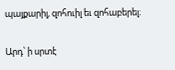պայքարիլ, զոհուիլ եւ զոհաբերել։

Արդ՝ ի սրտէ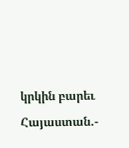կրկին բարեւ Հայաստան.-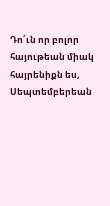Դո՛ւն որ բոլոր հայութեան միակ հայրենիքն ես, Սեպտեմբերեան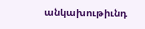անկախութիւնդ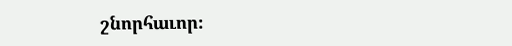շնորհաւոր։